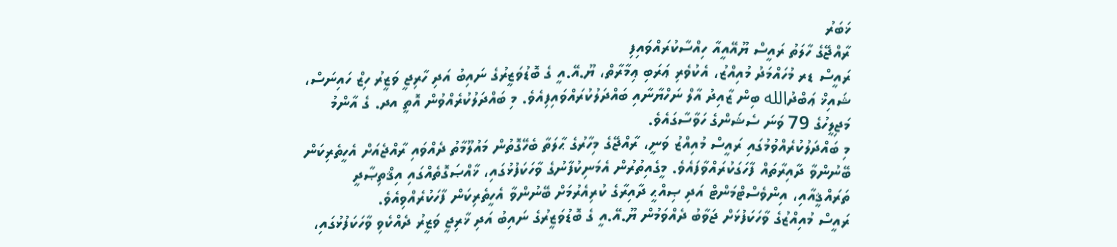ޚަބަރު
ރާއްޖޭގެ ހާލަތު ރައީސް ޔޫއޭއީއާ ހިއްސާކުރައްވައިފި
ރައީސް ޑރ މުހައްމަދު މުއިއްޒު، އެކުވެރި ޢަރަބި ޢިމާރާތް، ޔޫ.އޭ.އީ ގެ ބޮޑުވަޒީރުގެ ނައިބު އަދި ހާރިޖީ ވަޒީރު ހިޒް ހައިނަސް، ޝައިޚް ޢަބްދުالله ބިން ޒާއިދު އާލް ނަހްޔާނާއި ބައްދަލުކުރައްވައިފިއެވެ. މި ބައްދަލުކުރެއްވުން އޮތީ އދ. ގެ އާންމު މަޖިލީހުގެ 79 ވަނަ ސެޝަންގެ ހަވާސާގައެވެ.
މި ބައްދަލުކުރެއްވުމުގައި ރައީސް މުއިއްޒު ވަނީ، ރާއްޖޭގެ މިހާރުގެ ޙާލަތާ ބެހޭގޮތުން މައުލޫމާތު ދެއްވައި ރާއްޖެއަށް އެހީތެރިކަން ބޭނުންވާ ދާއިރާތައް ފާހަގަކުރައްވާފައެވެ. މީގެއިތުރުން އެމަނިކުފާނުގެ ވާހަކަފުޅުގައި، ޚާއްޞަގޮތެއްގައި އިޤްތިޞާދީ ތަރައްޤީއާއި، އިންވެސްޓްމަންޓް އަދި ޞިއްޙީ ދާއިރާގެ ކުރިއެރުމަށް ބޭނުންވާ އެހީތެރިކަން ފާހަކުރެއްވިއެވެ.
ރައީސް މުއިއްޒުގެ ވާހަކަފުޅަށް ޖަވާބު ދެއްވަމުން ޔޫ.އޭ.އީ ގެ ބޮޑުވަޒީރުގެ ނައިބު އަދި ޚާރިޖީ ވަޒީރު ދެއްކެވި ވާހަކަފުޅުގައި،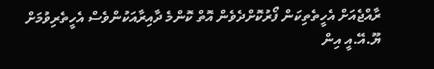ރާއްޖެއަށް އެހީތެތިކަން ފޯރުކޮށްދެވެން އޮތް ކޮންމެ ދާއިރާއަކުންވެސް އެހީތެރިވުމަށް ޔޫ.އޭ.އީ އިން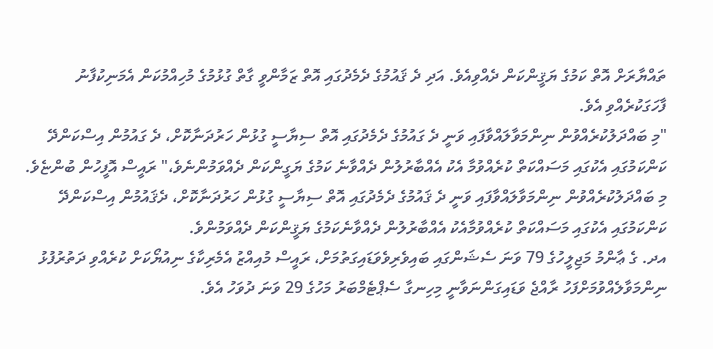ތައްޔާރަށް އޮތް ކަމުގެ ޔަޤީންކަން ދެއްވިއެވެ. އަދި ދެ ޤައުމުގެ ދެމެދުގައި އޮތް ޒަމާންވީ ގާތް ގުޅުމުގެ މުހިއްމުކަން އެމަނިކުފާނު ފާހަގަކުރެއްވި އެވެ.
"މި ބައްދަލުކުރެއްވުން ނިންމަވާލައްވާފައި ވަނީ ދެ ގައުމުގެ ދެމެދުގައި އޮތް ސިޔާސީ ގުޅުން ހަރުދަނާކޮށް، ދެ ގައުމުން އިސްކަންދޭ ކަންކަމުގައި އެކުގައި މަސައްކަތް ކުރެއްވުމާ އެކު އެއްބާރުލުން ދެއްވާނެ ކަމުގެ ޔަގީންކަން ދެއްވަމުންނެވެ،" ރައީސް އޮފީހުން ބުންޏެވެ.
މި ބައްދަލުކުރެއްވުން ނިންމަވާލައްވާފައި ވަނީ ދެ ޤައުމުގެ ދެމެދުގައި އޮތް ސިޔާސީ ގުޅުން ހަރުދަނާކޮށް، ދެޤައުމުން އިސްކަންދޭ ކަންކަމުގައި އެކުގައި މަސައްކަތް ކުރެއްވުމާއެކު އެއްބާރުލުން ދެއްވާނެކަމުގެ ޔަޤީންކަން ދެއްވަމުންވެ.
އދ. ގެ ޢާންމު މަޖިލީހުގެ 79 ވަނަ ސެޝަންގައި ބައިވެރިވެވަޑައިގަތުމަށް، ރައީސް މުއިއްޒު އެމެރިކާގެ ނިއުޔޯކަށް ކުރެއްވި ދަތުރުފުޅު ނިންމަވާލެއްވުމަށްފަހު ރާއްޖެ ވަޑައިގަންނަވާނީ މިހިނގާ ސެޕްޓެމްބަރު މަހުގެ 29 ވަނަ ދުވަހު އެވެ.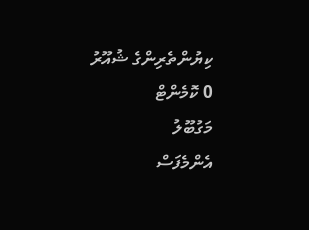ކިޔުންތެރިންގެ ޝުއޫރު
0 ކޮމެންޓް
މަގުބޫލު
އެންމެފަސް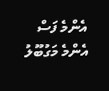އެންމެ ފަސް
އެންމެ މަގުބޫލު